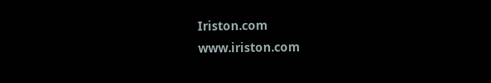Iriston.com
www.iriston.com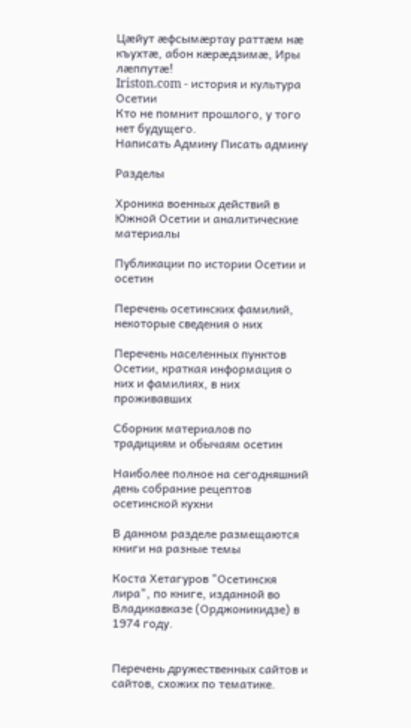Цæйут æфсымæртау раттæм нæ къухтæ, абон кæрæдзимæ, Иры лæппутæ!
Iriston.com - история и культура Осетии
Кто не помнит прошлого, у того нет будущего.
Написать Админу Писать админу

Разделы

Хроника военных действий в Южной Осетии и аналитические материалы

Публикации по истории Осетии и осетин

Перечень осетинских фамилий, некоторые сведения о них

Перечень населенных пунктов Осетии, краткая информация о них и фамилиях, в них проживавших

Сборник материалов по традициям и обычаям осетин

Наиболее полное на сегодняшний день собрание рецептов осетинской кухни

В данном разделе размещаются книги на разные темы

Коста Хетагуров "Осетинскя лира", по книге, изданной во Владикавказе (Орджоникидзе) в 1974 году.


Перечень дружественных сайтов и сайтов, схожих по тематике.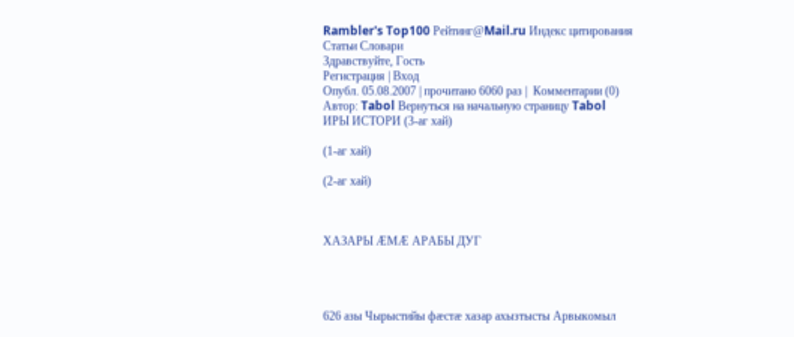Rambler's Top100 Рейтинг@Mail.ru Индекс цитирования
Статьи Словари
Здравствуйте, Гость
Регистрация | Вход
Опубл. 05.08.2007 | прочитано 6060 раз |  Комментарии (0)     Автор: Tabol Вернуться на начальную страницу Tabol
ИРЫ ИСТОРИ (3-аг хай)

(1-аг хай)

(2-аг хай)



ХАЗАРЫ ÆМÆ АРАБЫ ДУГ




626 азы Чырыстийы фæстæ хазар ахызтысты Арвыкомыл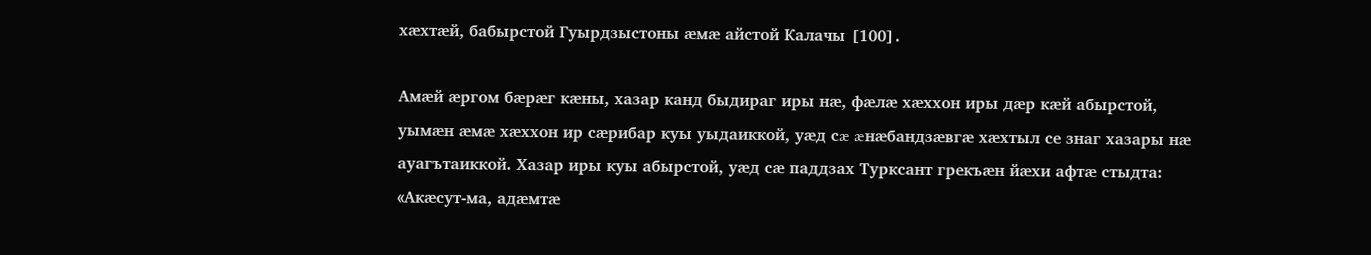хæхтæй, бабырстой Гуырдзыстоны æмæ айстой Калачы [100].

Амæй æргом бæрæг кæны, хазар канд быдираг иры нæ, фæлæ хæххон иры дæр кæй абырстой, уымæн æмæ хæххон ир сæрибар куы уыдаиккой, уæд сæ æнæбандзæвгæ хæхтыл се знаг хазары нæ ауагътаиккой. Хазар иры куы абырстой, уæд сæ паддзах Турксант грекъæн йæхи афтæ стыдта: «Акæсут-ма, адæмтæ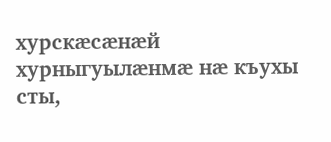хурскæсæнæй хурныгуылæнмæ нæ къухы сты,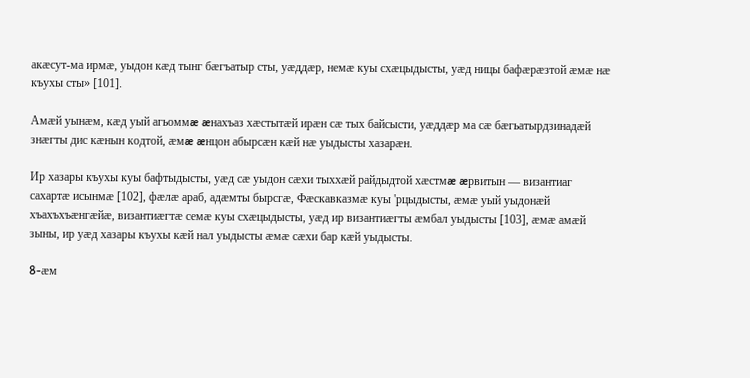акæсут-ма ирмæ, уыдон кæд тынг бæгъатыр сты, уæддæр, немæ куы схæцыдысты, уæд ницы бафæрæзтой æмæ нæ къухы сты» [101].

Амæй уынæм, кæд уый агьоммæ æнахъаз хæстытæй ирæн сæ тых байсысти, уæддæр ма сæ бæгьатырдзинадæй знæгты дис кæнын кодтой, æмæ æнцон абырсæн кæй нæ уыдысты хазарæн.

Ир хазары къухы куы бафтыдысты, уæд сæ уыдон сæхи тыххæй райдыдтой хæстмæ æрвитын — византиаг сахартæ исынмæ [102], фæлæ араб, адæмты бырсгæ, Фæскавказмæ куы 'рцыдысты, æмæ уый уыдонæй хъахъхъæнгæйæ, византиæгтæ семæ куы схæцыдысты, уæд ир византиæгты æмбал уыдысты [103], æмæ амæй зыны, ир уæд хазары къухы кæй нал уыдысты æмæ сæхи бар кæй уыдысты.

8-æм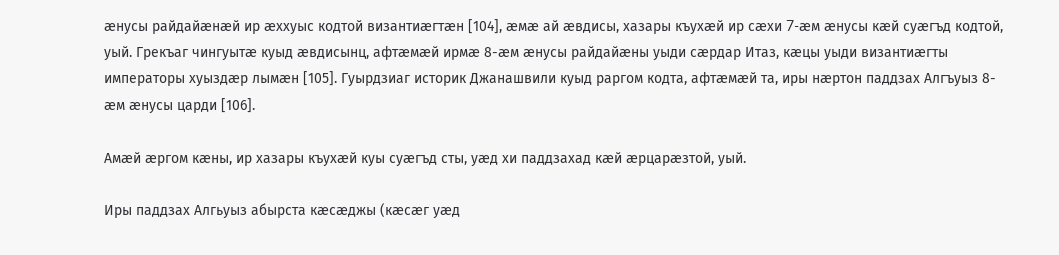æнусы райдайæнæй ир æххуыс кодтой византиæгтæн [104], æмæ ай æвдисы, хазары къухæй ир сæхи 7-æм æнусы кæй суæгъд кодтой, уый. Грекъаг чингуытæ куыд æвдисынц, афтæмæй ирмæ 8-æм æнусы райдайæны уыди сæрдар Итаз, кæцы уыди византиæгты императоры хуыздæр лымæн [105]. Гуырдзиаг историк Джанашвили куыд раргом кодта, афтæмæй та, иры нæртон паддзах Алгъуыз 8-æм æнусы царди [106].

Амæй æргом кæны, ир хазары къухæй куы суæгъд сты, уæд хи паддзахад кæй æрцарæзтой, уый.

Иры паддзах Алгьуыз абырста кæсæджы (кæсæг уæд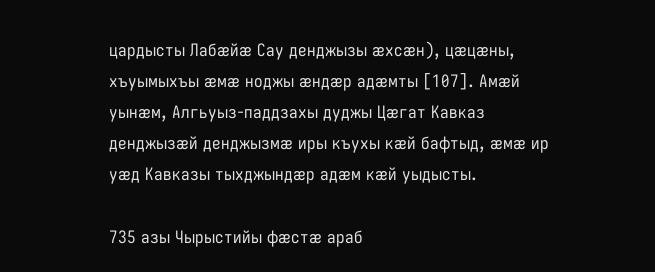цардысты Лабæйæ Сау денджызы æхсæн), цæцæны, хъуымыхъы æмæ ноджы æндæр адæмты [107]. Амæй уынæм, Алгьуыз-паддзахы дуджы Цæгат Кавказ денджызæй денджызмæ иры къухы кæй бафтыд, æмæ ир уæд Кавказы тыхджындæр адæм кæй уыдысты.

735 азы Чырыстийы фæстæ араб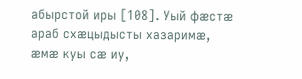абырстой иры [108]. Уый фæстæ араб схæцыдысты хазаримæ, æмæ куы сæ иу,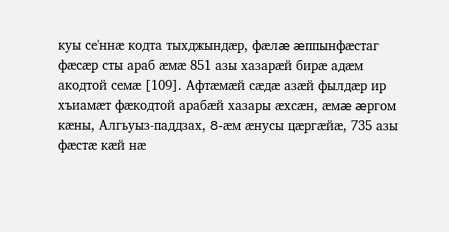куы се'ннæ кодта тыхджындæр, фæлæ æппынфæстаг фæсæр сты араб æмæ 851 азы хазарæй бирæ адæм акодтой семæ [109]. Афтæмæй сæдæ азæй фылдæр ир хъиамæт фæкодтой арабæй хазары æхсæн, æмæ æргом кæны, Алгьуыз-паддзах, 8-æм æнусы цæргæйæ, 735 азы фæстæ кæй нæ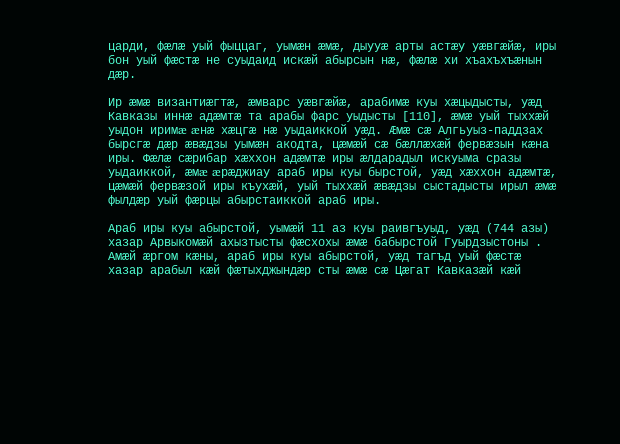царди, фæлæ уый фыццаг, уымæн æмæ, дыууæ арты астæу уæвгæйæ, иры бон уый фæстæ не суыдаид искæй абырсын нæ, фæлæ хи хъахъхъæнын дæр.

Ир æмæ византиæгтæ, æмварс уæвгæйæ, арабимæ куы хæцыдысты, уæд Кавказы иннæ адæмтæ та арабы фарс уыдысты [110], æмæ уый тыххæй уыдон иримæ æнæ хæцгæ нæ уыдаиккой уæд. Æмæ сæ Алгьуыз-паддзах бырсгæ дæр æвæдзы уымæн акодта, цæмæй сæ бæллæхæй фервæзын кæна иры. Фæлæ сæрибар хæххон адæмтæ иры æлдарадыл искуыма сразы уыдаиккой, æмæ æрæджиау араб иры куы бырстой, уæд хæххон адæмтæ, цæмæй фервæзой иры къухæй, уый тыххæй æвæдзы сыстадысты ирыл æмæ фылдæр уый фæрцы абырстаиккой араб иры.

Араб иры куы абырстой, уымæй 11 аз куы раивгъуыд, уæд (744 азы) хазар Арвыкомæй ахызтысты фæсхохы æмæ бабырстой Гуырдзыстоны . Амæй æргом кæны, араб иры куы абырстой, уæд тагъд уый фæстæ хазар арабыл кæй фæтыхджындæр сты æмæ сæ Цæгат Кавказæй кæй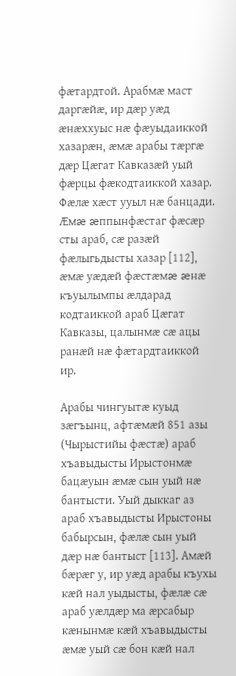фæтардтой. Арабмæ маст даргæйæ, ир дæр уæд æнæххуыс нæ фæуыдаиккой хазарæн, æмæ арабы тæргæ дæр Цæгат Кавказæй уый фæрцы фæкодтаиккой хазар. Фæлæ хæст ууыл нæ банцади. Æмæ æппынфæстаг фæсæр сты араб, сæ разæй фæлыгьдысты хазар [112], æмæ уæдæй фæстæмæ æнæ къуылымпы æлдарад кодтаиккой араб Цæгат Кавказы, цалынмæ сæ ацы ранæй нæ фæтардтаиккой ир.

Арабы чингуытæ куыд зæгъынц, афтæмæй 851 азы (Чырыстийы фæстæ) араб хъавыдысты Ирыстонмæ бацæуын æмæ сын уый нæ бантысти. Уый дыккаг аз араб хъавыдысты Ирыстоны бабырсын, фæлæ сын уый дæр нæ бантыст [113]. Амæй бæрæг у, ир уæд арабы къухы кæй нал уыдысты, фæлæ сæ араб уæлдæр ма æрсабыр кæнынмæ кæй хъавыдысты æмæ уый сæ бон кæй нал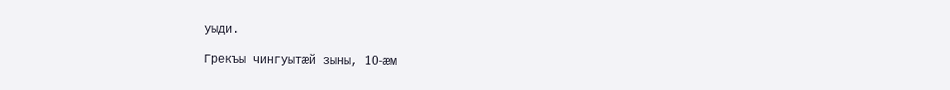уыди.

Грекъы чингуытæй зыны, 10-æм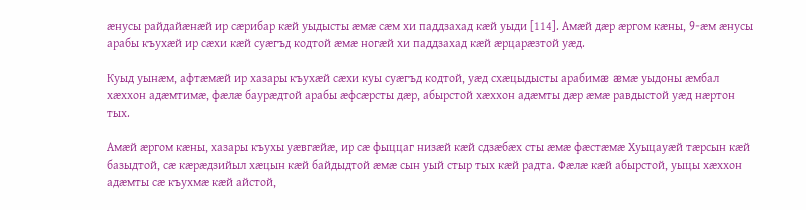æнусы райдайæнæй ир сæрибар кæй уыдысты æмæ сæм хи паддзахад кæй уыди [114]. Амæй дæр æргом кæны, 9-æм æнусы арабы къухæй ир сæхи кæй суæгъд кодтой æмæ ногæй хи паддзахад кæй æрцарæзтой уæд.

Куыд уынæм, афтæмæй ир хазары къухæй сæхи куы суæгъд кодтой, уæд схæцыдысты арабимæ æмæ уыдоны æмбал хæххон адæмтимæ, фæлæ баурæдтой арабы æфсæрсты дæр, абырстой хæххон адæмты дæр æмæ равдыстой уæд нæртон тых.

Амæй æргом кæны, хазары къухы уæвгæйæ, ир сæ фыццаг низæй кæй сдзæбæх сты æмæ фæстæмæ Хуыцауæй тæрсын кæй базыдтой, сæ кæрæдзийыл хæцын кæй байдыдтой æмæ сын уый стыр тых кæй радта. Фæлæ кæй абырстой, уыцы хæххон адæмты сæ къухмæ кæй айстой,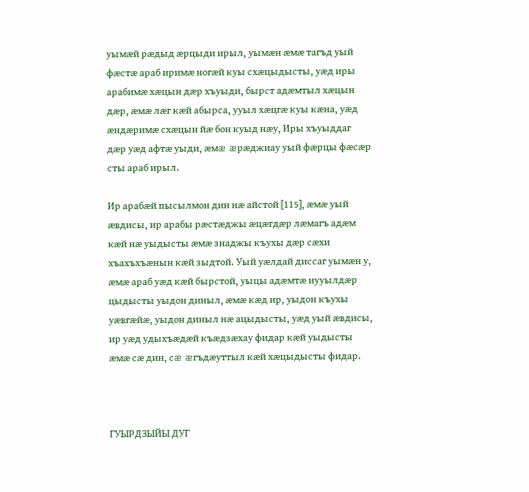уымæй рæдыд æрцыди ирыл, уымæн æмæ тагъд уый фæстæ араб иримæ ногæй куы схæцыдысты, уæд иры арабимæ хæцын дæр хъуыди, бырст адæмтыл хæцын дæр, æмæ лæг кæй абырса, ууыл хæцгæ куы кæна, уæд æндæримæ схæцын йæ бон куыд нæу, Иры хъуыддаг дæр уæд афтæ уыди, æмæ æрæджиау уый фæрцы фæсæр сты араб ирыл.

Ир арабæй пысылмон дин нæ айстой [115], æмæ уый æвдисы, ир арабы рæстæджы æцæгдæр лæмагъ адæм кæй нæ уыдысты æмæ знаджы къухы дæр сæхи хъахъхъæнын кæй зыдтой. Уый уæлдай диссаг уымæн у, æмæ араб уæд кæй бырстой, уыцы адæмтæ иууылдæр цыдысты уыдон диныл, æмæ кæд ир, уыдон къухы уæвгæйæ, уыдон диныл нæ ацыдысты, уæд уый æвдисы, ир уæд удыхъæдæй къæдзæхау фидар кæй уыдысты æмæ сæ дин, сæ æгъдæуттыл кæй хæцыдысты фидар.



ГУЫРДЗЫЙЫ ДУГ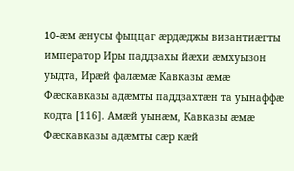10-æм æнусы фыццаг æрдæджы византиæгты император Иры паддзахы йæхи æмхуызон уыдта, Ирæй фалæмæ Кавказы æмæ Фæскавказы адæмты паддзахтæн та уынаффæ кодта [116]. Амæй уынæм, Кавказы æмæ Фæскавказы адæмты сæр кæй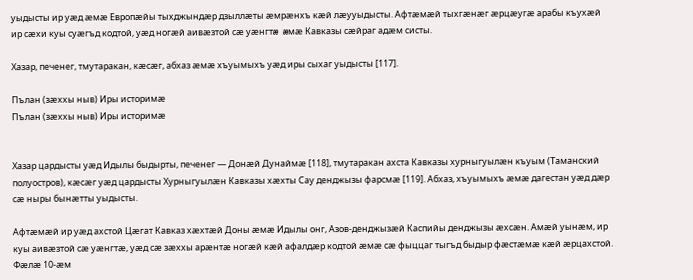уыдысты ир уæд æмæ Европæйы тыхджындæр дзыллæты æмрæнхъ кæй лæууыдысты. Афтæмæй тыхгæнæг æрцæугæ арабы къухæй ир сæхи куы суæгъд кодтой, уæд ногæй аивæзтой сæ уæнгтæ æмæ Кавказы сæйраг адæм систы.

Хазар, печенег, тмутаракан, кæсæг, абхаз æмæ хъуымыхъ уæд иры сыхаг уыдысты [117].

Пълан (зæххы ныв) Иры историмæ
Пълан (зæххы ныв) Иры историмæ


Хазар цардысты уæд Идылы быдырты, печенег — Донæй Дунаймæ [118], тмутаракан ахста Кавказы хурныгуылæн къуым (Таманский полуостров), кæсæг уæд цардысты Хурныгуылæн Кавказы хæхты Сау денджызы фарсмæ [119]. Абхаз, хъуымыхъ æмæ дагестан уæд дæр сæ ныры бынæтты уыдысты.

Афтæмæй ир уæд ахстой Цæгат Кавказ хæхтæй Доны æмæ Идылы онг, Азов-денджызæй Каспийы денджызы æхсæн. Амæй уынæм, ир куы аивæзтой сæ уæнгтæ, уæд сæ зæххы арæнтæ ногæй кæй афалдæр кодтой æмæ сæ фыццаг тыгъд быдыр фæстæмæ кæй æрцахстой. Фæлæ 10-æм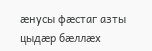æнусы фæстаг азты цыдæр бæллæх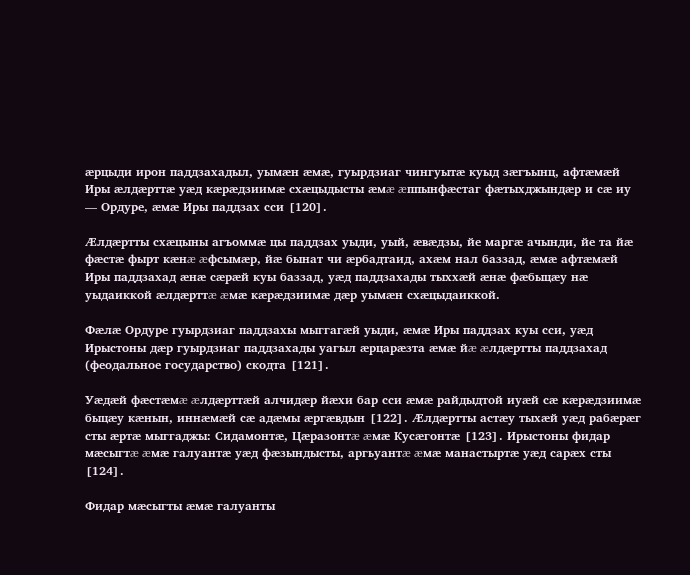æрцыди ирон паддзахадыл, уымæн æмæ, гуырдзиаг чингуытæ куыд зæгъынц, афтæмæй Иры æлдæрттæ уæд кæрæдзиимæ схæцыдысты æмæ æппынфæстаг фæтыхджындæр и сæ иу — Ордуре, æмæ Иры паддзах сси [120].

Æлдæртты схæцыны агъоммæ цы паддзах уыди, уый, æвæдзы, йе маргæ ачынди, йе та йæ фæстæ фырт кæнæ æфсымæр, йæ бынат чи æрбадтаид, ахæм нал баззад, æмæ афтæмæй Иры паддзахад æнæ сæрæй куы баззад, уæд паддзахады тыххæй æнæ фæбыцæу нæ уыдаиккой æлдæрттæ æмæ кæрæдзиимæ дæр уымæн схæцыдаиккой.

Фæлæ Ордуре гуырдзиаг паддзахы мыггагæй уыди, æмæ Иры паддзах куы сси, уæд Ирыстоны дæр гуырдзиаг паддзахады уагыл æрцарæзта æмæ йæ æлдæртты паддзахад (феодальное государство) скодта [121].

Уæдæй фæстæмæ æлдæрттæй алчидæр йæхи бар сси æмæ райдыдтой иуæй сæ кæрæдзиимæ быцæу кæнын, иннæмæй сæ адæмы æргæвдын [122]. Æлдæртты астæу тыхæй уæд рабæрæг сты æртæ мыггаджы: Сидамонтæ, Цæразонтæ æмæ Кусæгонтæ [123]. Ирыстоны фидар мæсыгтæ æмæ галуантæ уæд фæзындысты, аргьуантæ æмæ манастыртæ уæд сарæх сты [124].

Фидар мæсыгты æмæ галуанты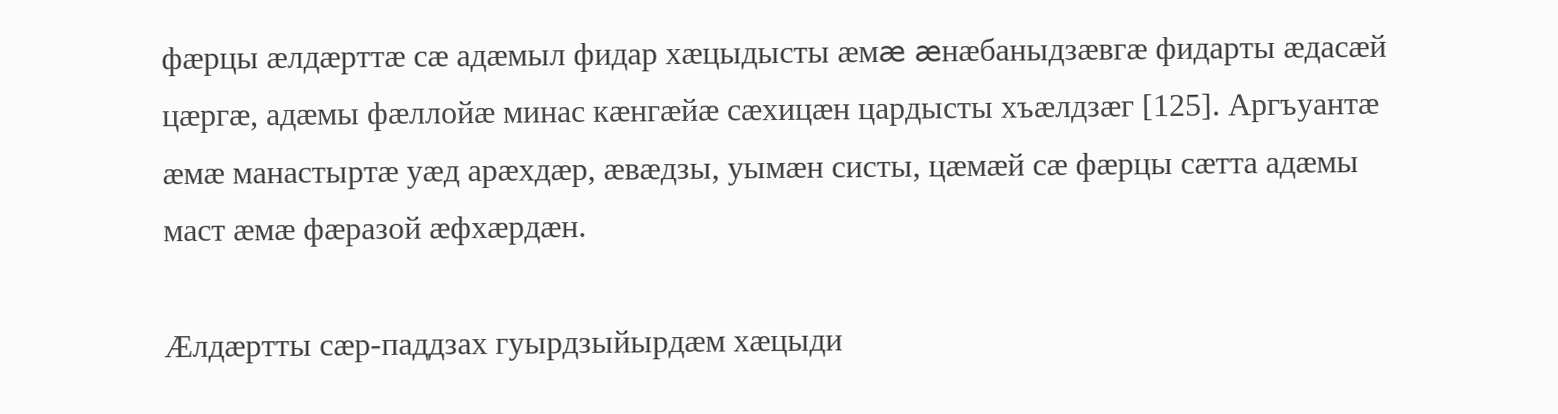фæрцы æлдæрттæ сæ адæмыл фидар хæцыдысты æмæ æнæбаныдзæвгæ фидарты æдасæй цæргæ, адæмы фæллойæ минас кæнгæйæ сæхицæн цардысты хъæлдзæг [125]. Аргъуантæ æмæ манастыртæ уæд арæхдæр, æвæдзы, уымæн систы, цæмæй сæ фæрцы сæтта адæмы маст æмæ фæразой æфхæрдæн.

Æлдæртты сæр-паддзах гуырдзыйырдæм хæцыди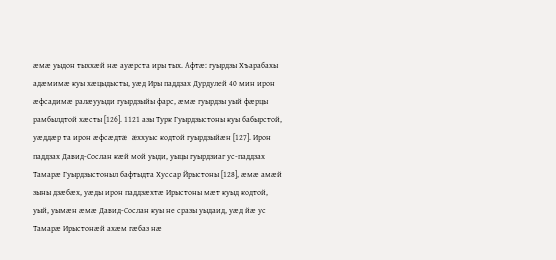æмæ уыдон тыххæй нæ ауæрста иры тых. Афтæ: гуырдзы Хъарабахы адæмимæ куы хæцыдысты, уæд Иры паддзах Дурдулей 40 мин ирон æфсадимæ ралæууыди гуырдзыйы фарс, æмæ гуырдзы уый фæрцы рамбылдтой хæсты [126]. 1121 азы Турк Гуырдзыстоны куы бабырстой, уæддæр та ирон æфсæдтæ æххуыс кодтой гуырдзыйæн [127]. Ирон паддзах Давид-Сослан кæй мой уыди, уыцы гуырдзиаг ус-паддзах Тамарæ Гуырдзыстоныл бафтыдта Хуссар Йрыстоны [128], æмæ амæй зыны дзæбæх, уæды ирон паддзæхтæ Ирыстоны мæт куыд кодтой, уый, уымæн æмæ Давид-Сослан куы не сразы уыдаид, уæд йæ ус Тамарæ Ирыстонæй ахæм гæбаз нæ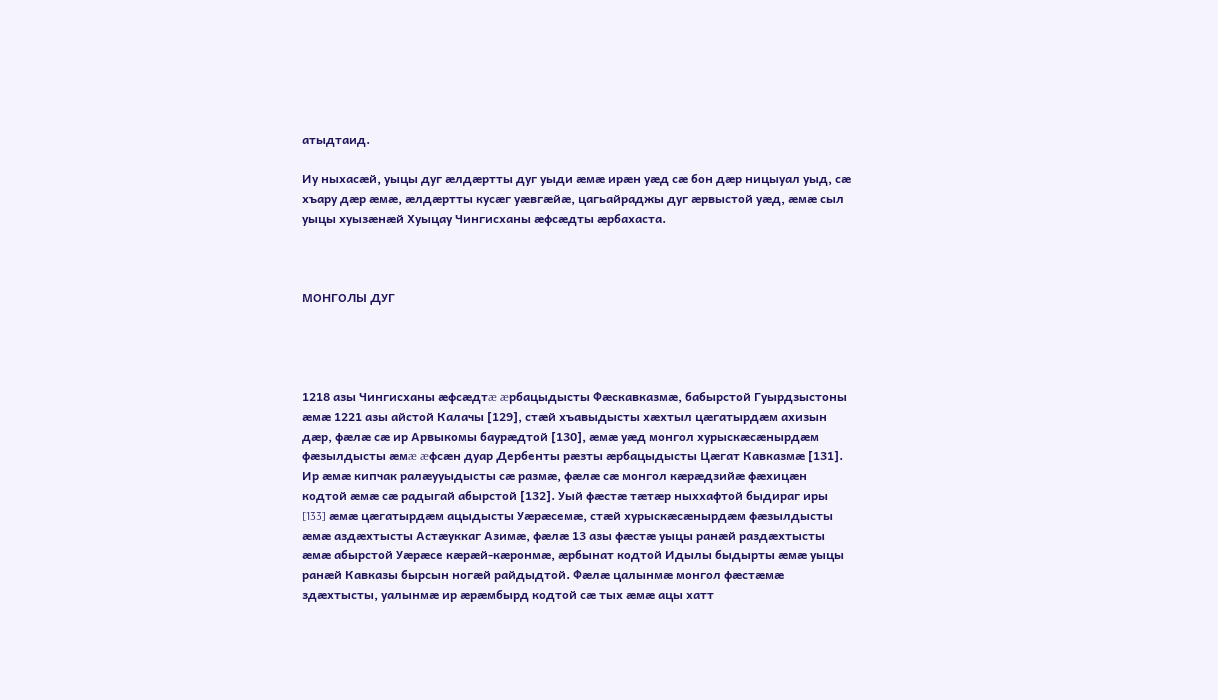атыдтаид.

Иу ныхасæй, уыцы дуг æлдæртты дуг уыди æмæ ирæн уæд сæ бон дæр ницыуал уыд, сæ хъару дæр æмæ, æлдæртты кусæг уæвгæйæ, цагьайраджы дуг æрвыстой уæд, æмæ сыл уыцы хуызæнæй Хуыцау Чингисханы æфсæдты æрбахаста.



МОНГОЛЫ ДУГ




1218 азы Чингисханы æфсæдтæ æрбацыдысты Фæскавказмæ, бабырстой Гуырдзыстоны æмæ 1221 азы айстой Калачы [129], стæй хъавыдысты хæхтыл цæгатырдæм ахизын дæр, фæлæ сæ ир Арвыкомы баурæдтой [130], æмæ уæд монгол хурыскæсæнырдæм фæзылдысты æмæ æфсæн дуар Дербенты рæзты æрбацыдысты Цæгат Кавказмæ [131]. Ир æмæ кипчак ралæууыдысты сæ размæ, фæлæ сæ монгол кæрæдзийæ фæхицæн кодтой æмæ сæ радыгай абырстой [132]. Уый фæстæ тæтæр ныххафтой быдираг иры [133] æмæ цæгатырдæм ацыдысты Уæрæсемæ, стæй хурыскæсæнырдæм фæзылдысты æмæ аздæхтысты Астæуккаг Азимæ, фæлæ 13 азы фæстæ уыцы ранæй раздæхтысты æмæ абырстой Уæрæсе кæрæй-кæронмæ, æрбынат кодтой Идылы быдырты æмæ уыцы ранæй Кавказы бырсын ногæй райдыдтой. Фæлæ цалынмæ монгол фæстæмæ здæхтысты, уалынмæ ир æрæмбырд кодтой сæ тых æмæ ацы хатт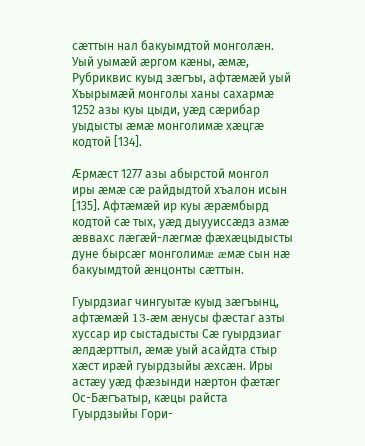сæттын нал бакуымдтой монголæн. Уый уымæй æргом кæны, æмæ, Рубриквис куыд зæгъы, афтæмæй уый Хъырымæй монголы ханы сахармæ 1252 азы куы цыди, уæд сæрибар уыдысты æмæ монголимæ хæцгæ кодтой [134].

Æрмæст 1277 азы абырстой монгол иры æмæ сæ райдыдтой хъалон исын [135]. Афтæмæй ир куы æрæмбырд кодтой сæ тых, уæд дыууиссæдз азмæ æввахс лæгæй-лæгмæ фæхæцыдысты дуне бырсæг монголимæ æмæ сын нæ бакуымдтой æнцонты сæттын.

Гуырдзиаг чингуытæ куыд зæгъынц, афтæмæй 13-æм æнусы фæстаг азты хуссар ир сыстадысты Сæ гуырдзиаг æлдæрттыл, æмæ уый асайдта стыр хæст ирæй гуырдзыйы æхсæн. Иры астæу уæд фæзынди нæртон фæтæг Ос-Бæгъатыр, кæцы райста Гуырдзыйы Гори-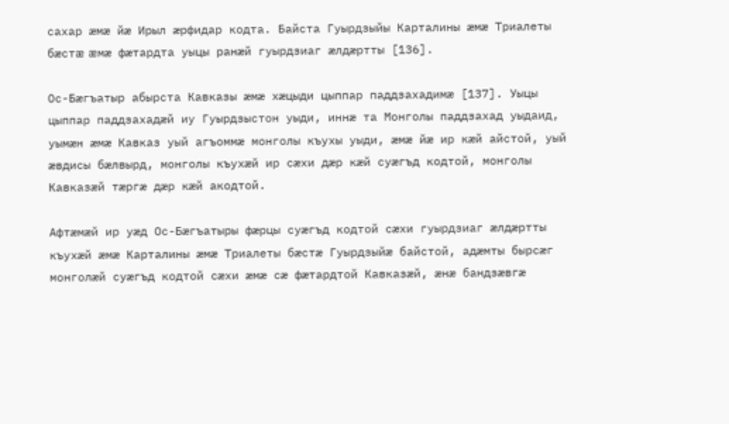сахар æмæ йæ Ирыл æрфидар кодта. Байста Гуырдзыйы Карталины æмæ Триалеты бæстæ æмæ фæтардта уыцы ранæй гуырдзиаг æлдæртты [136].

Ос-Бæгъатыр абырста Кавказы æмæ хæцыди цыппар паддзахадимæ [137]. Уыцы цыппар паддзахадæй иу Гуырдзыстон уыди, иннæ та Монголы паддзахад уыдаид, уымæн æмæ Кавказ уый агъоммæ монголы къухы уыди, æмæ йæ ир кæй айстой, уый æвдисы бæлвырд, монголы къухæй ир сæхи дæр кæй суæгъд кодтой, монголы Кавказæй тæргæ дæр кæй акодтой.

Афтæмæй ир уæд Ос-Бæгъатыры фæрцы суæгъд кодтой сæхи гуырдзиаг æлдæртты къухæй æмæ Карталины æмæ Триалеты бæстæ Гуырдзыйæ байстой, адæмты бырсæг монголæй суæгъд кодтой сæхи æмæ сæ фæтардтой Кавказæй, æнæ бандзæвгæ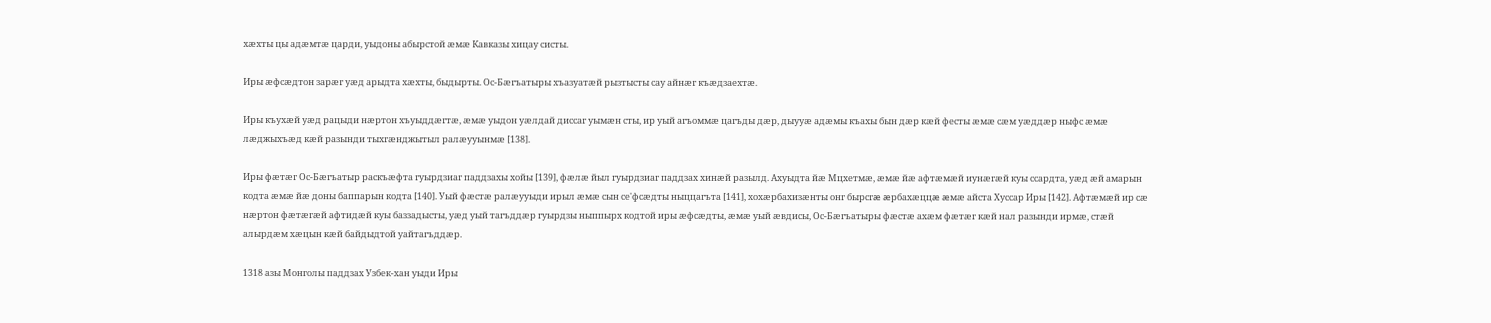хæхты цы адæмтæ царди, уыдоны абырстой æмæ Кавказы хицау систы.

Иры æфсæдтон зарæг уæд арыдта хæхты, быдырты. Ос-Бæгъатыры хъазуатæй рызтысты сау айнæг къæдзаехтæ.

Иры къухæй уæд рацыди нæртон хъуыддæгтæ, æмæ уыдон уæлдай диссаг уымæн сты, ир уый агъоммæ цагъды дæр, дыууæ адæмы къахы бын дæр кæй фесты æмæ сæм уæддæр ныфс æмæ лæджыхъæд кæй разынди тыхгæнджытыл ралæууынмæ [138].

Иры фæтæг Ос-Бæгъатыр раскъæфта гуырдзиаг паддзахы хойы [139], фæлæ йыл гуырдзиаг паддзах хинæй разылд. Ахуыдта йæ Мцхетмæ, æмæ йæ афтæмæй иунæгæй куы ссардта, уæд æй амарын кодта æмæ йæ доны баппарын кодта [140]. Уый фæстæ ралæууыди ирыл æмæ сын се'фсæдты ныццагъта [141], хохæрбахизæнты онг бырсгæ æрбахæццæ æмæ айста Хуссар Иры [142]. Афтæмæй ир сæ нæртон фæтæгæй афтидæй куы баззадысты, уæд уый тагъддæр гуырдзы ныппырх кодтой иры æфсæдты, æмæ уый æвдисы, Ос-Бæгъатыры фæстæ ахæм фæтæг кæй нал разынди ирмæ, стæй алырдæм хæцын кæй байдыдтой уайтагъддæр.

1318 азы Монголы паддзах Узбек-хан уыди Иры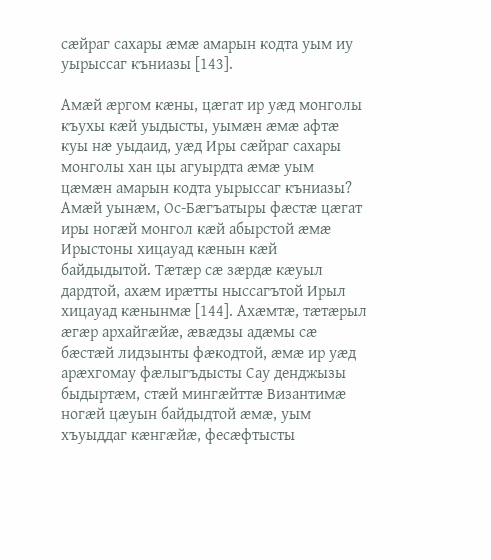сæйраг сахары æмæ амарын кодта уым иу уырыссаг къниазы [143].

Амæй æргом кæны, цæгат ир уæд монголы къухы кæй уыдысты, уымæн æмæ афтæ куы нæ уыдаид, уæд Иры сæйраг сахары монголы хан цы агуырдта æмæ уым цæмæн амарын кодта уырыссаг къниазы? Амæй уынæм, Ос-Бæгъатыры фæстæ цæгат иры ногæй монгол кæй абырстой æмæ Ирыстоны хицауад кæнын кæй байдыдытой. Тæтæр сæ зæрдæ кæуыл дардтой, ахæм ирæтты ныссагътой Ирыл хицауад кæнынмæ [144]. Ахæмтæ, тæтæрыл æгæр архайгæйæ, æвæдзы адæмы сæ бæстæй лидзынты фæкодтой, æмæ ир уæд арæхгомау фæлыгъдысты Сау денджызы быдыртæм, стæй мингæйттæ Византимæ ногæй цæуын байдыдтой æмæ, уым хъуыддаг кæнгæйæ, фесæфтысты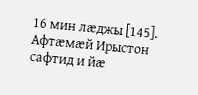16 мин лæджы [145]. Афтæмæй Ирыстон сафтид и йæ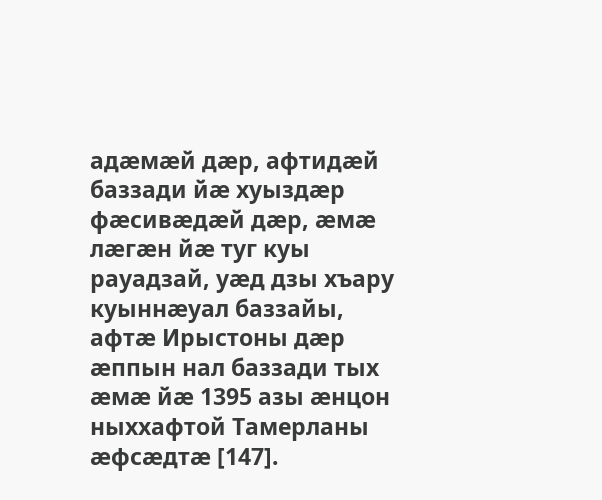адæмæй дæр, афтидæй баззади йæ хуыздæр фæсивæдæй дæр, æмæ лæгæн йæ туг куы рауадзай, уæд дзы хъару куыннæуал баззайы, афтæ Ирыстоны дæр æппын нал баззади тых æмæ йæ 1395 азы æнцон ныххафтой Тамерланы æфсæдтæ [147].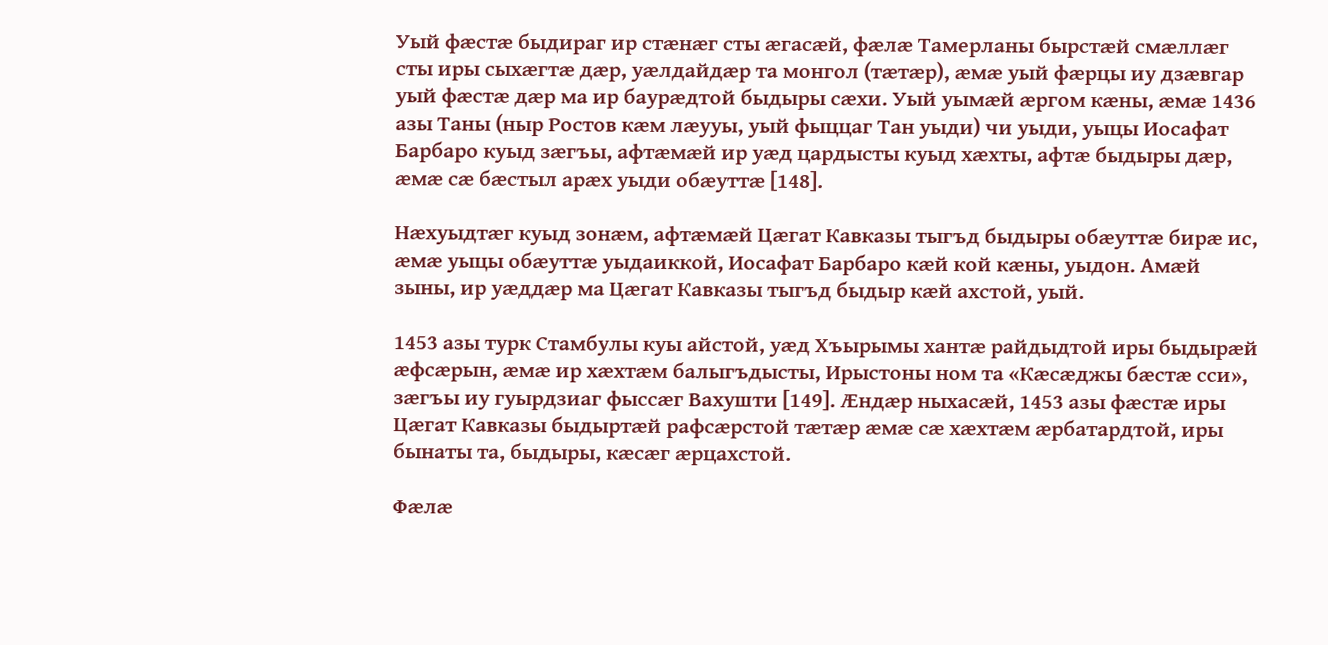Уый фæстæ быдираг ир стæнæг сты æгасæй, фæлæ Тамерланы бырстæй смæллæг сты иры сыхæгтæ дæр, уæлдайдæр та монгол (тæтæр), æмæ уый фæрцы иу дзæвгар уый фæстæ дæр ма ир баурæдтой быдыры сæхи. Уый уымæй æргом кæны, æмæ 1436 азы Таны (ныр Ростов кæм лæууы, уый фыццаг Тан уыди) чи уыди, уыцы Иосафат Барбаро куыд зæгъы, афтæмæй ир уæд цардысты куыд хæхты, афтæ быдыры дæр, æмæ сæ бæстыл арæх уыди обæуттæ [148].

Нæхуыдтæг куыд зонæм, афтæмæй Цæгат Кавказы тыгъд быдыры обæуттæ бирæ ис, æмæ уыцы обæуттæ уыдаиккой, Иосафат Барбаро кæй кой кæны, уыдон. Амæй зыны, ир уæддæр ма Цæгат Кавказы тыгъд быдыр кæй ахстой, уый.

1453 азы турк Стамбулы куы айстой, уæд Хъырымы хантæ райдыдтой иры быдырæй æфсæрын, æмæ ир хæхтæм балыгъдысты, Ирыстоны ном та «Кæсæджы бæстæ сси», зæгъы иу гуырдзиаг фыссæг Вахушти [149]. Æндæр ныхасæй, 1453 азы фæстæ иры Цæгат Кавказы быдыртæй рафсæрстой тæтæр æмæ сæ хæхтæм æрбатардтой, иры бынаты та, быдыры, кæсæг æрцахстой.

Фæлæ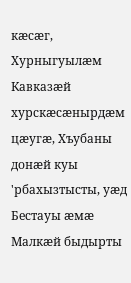кæсæг, Хурныгуылæм Кавказæй хурскæсæнырдæм цæугæ, Хъубаны донæй куы 'рбахызтысты, уæд Бестауы æмæ Малкæй быдырты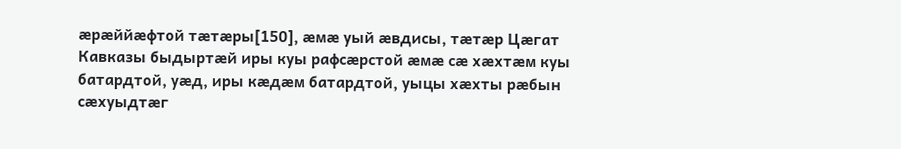æрæййæфтой тæтæры[150], æмæ уый æвдисы, тæтæр Цæгат Кавказы быдыртæй иры куы рафсæрстой æмæ сæ хæхтæм куы батардтой, уæд, иры кæдæм батардтой, уыцы хæхты рæбын сæхуыдтæг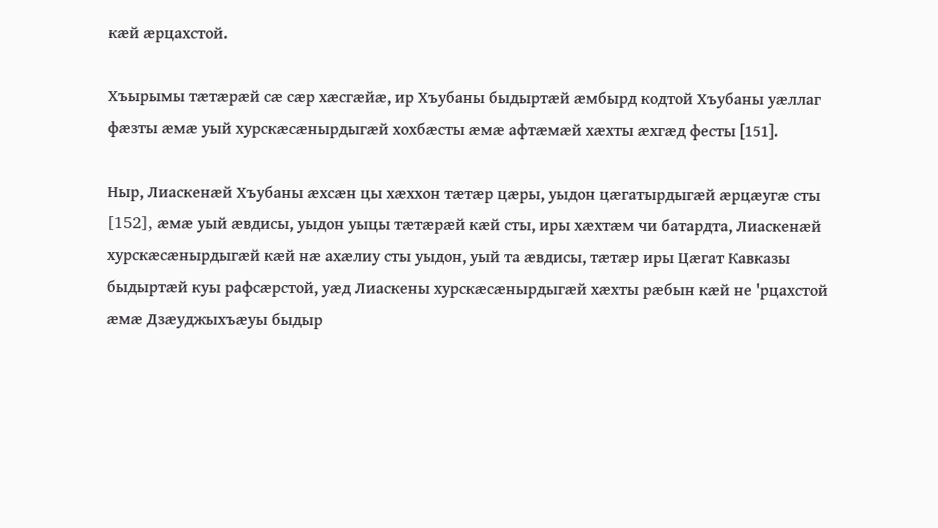кæй æрцахстой.

Хъырымы тæтæрæй сæ сæр хæсгæйæ, ир Хъубаны быдыртæй æмбырд кодтой Хъубаны уæллаг фæзты æмæ уый хурскæсæнырдыгæй хохбæсты æмæ афтæмæй хæхты æхгæд фесты [151].

Ныр, Лиаскенæй Хъубаны æхсæн цы хæххон тæтæр цæры, уыдон цæгатырдыгæй æрцæугæ сты [152], æмæ уый æвдисы, уыдон уыцы тæтæрæй кæй сты, иры хæхтæм чи батардта, Лиаскенæй хурскæсæнырдыгæй кæй нæ ахæлиу сты уыдон, уый та æвдисы, тæтæр иры Цæгат Кавказы быдыртæй куы рафсæрстой, уæд Лиаскены хурскæсæнырдыгæй хæхты рæбын кæй не 'рцахстой æмæ Дзæуджыхъæуы быдыр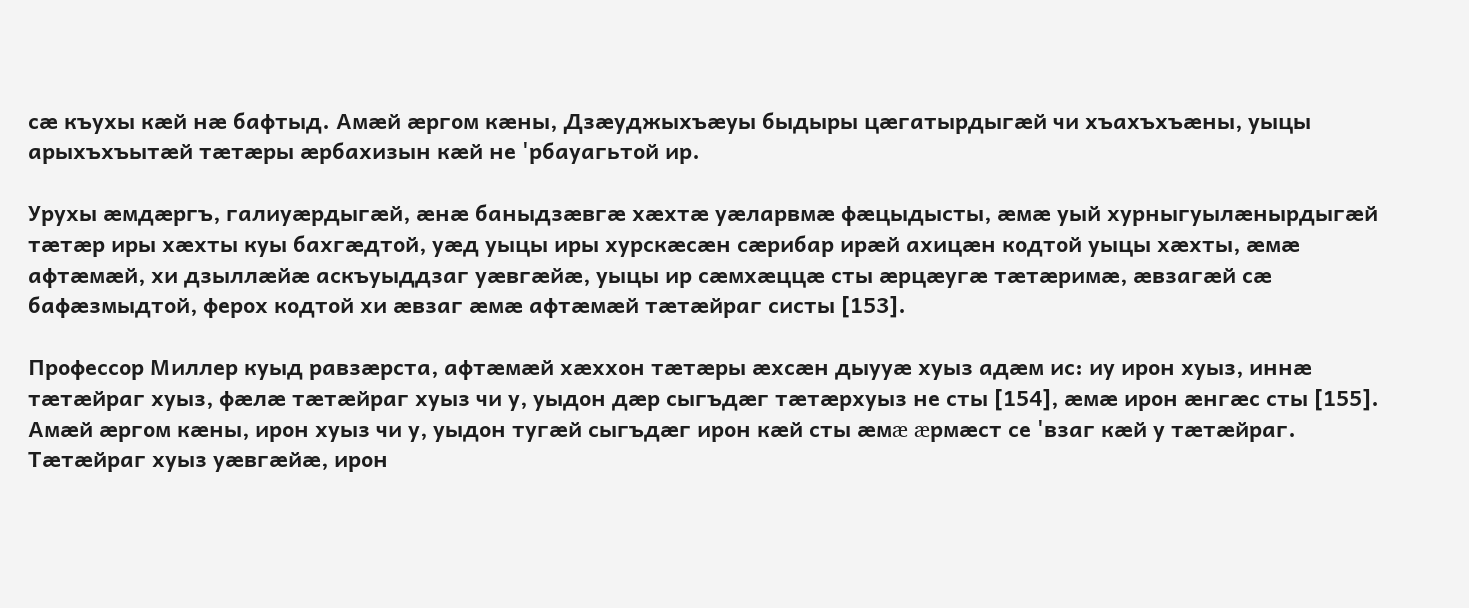сæ къухы кæй нæ бафтыд. Амæй æргом кæны, Дзæуджыхъæуы быдыры цæгатырдыгæй чи хъахъхъæны, уыцы арыхъхъытæй тæтæры æрбахизын кæй не 'рбауагьтой ир.

Урухы æмдæргъ, галиуæрдыгæй, æнæ баныдзæвгæ хæхтæ уæларвмæ фæцыдысты, æмæ уый хурныгуылæнырдыгæй тæтæр иры хæхты куы бахгæдтой, уæд уыцы иры хурскæсæн сæрибар ирæй ахицæн кодтой уыцы хæхты, æмæ афтæмæй, хи дзыллæйæ аскъуыддзаг уæвгæйæ, уыцы ир сæмхæццæ сты æрцæугæ тæтæримæ, æвзагæй сæ бафæзмыдтой, ферох кодтой хи æвзаг æмæ афтæмæй тæтæйраг систы [153].

Профессор Миллер куыд равзæрста, афтæмæй хæххон тæтæры æхсæн дыууæ хуыз адæм ис: иу ирон хуыз, иннæ тæтæйраг хуыз, фæлæ тæтæйраг хуыз чи у, уыдон дæр сыгъдæг тæтæрхуыз не сты [154], æмæ ирон æнгæс сты [155]. Амæй æргом кæны, ирон хуыз чи у, уыдон тугæй сыгъдæг ирон кæй сты æмæ æрмæст се 'взаг кæй у тæтæйраг. Тæтæйраг хуыз уæвгæйæ, ирон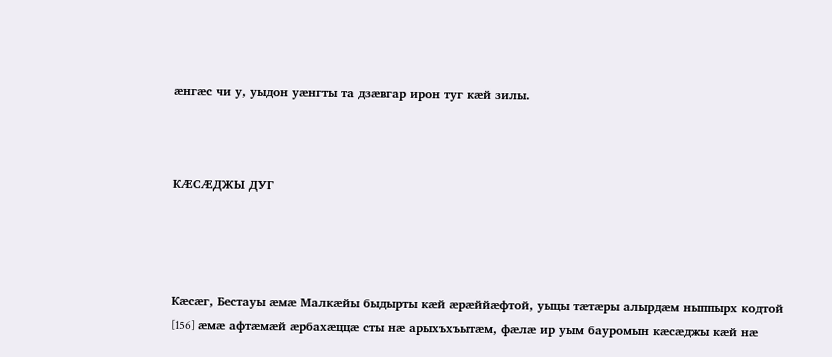æнгæс чи у, уыдон уæнгты та дзæвгар ирон туг кæй зилы.



КÆСÆДЖЫ ДУГ




Кæсæг, Бестауы æмæ Малкæйы быдырты кæй æрæййæфтой, уыцы тæтæры алырдæм ныппырх кодтой [156] æмæ афтæмæй æрбахæццæ сты нæ арыхъхъытæм, фæлæ ир уым бауромын кæсæджы кæй нæ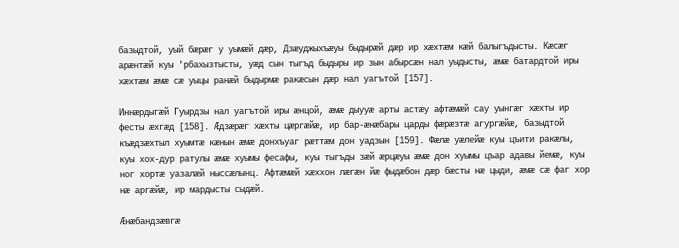базыдтой, уый бæрæг у уымæй дæр, Дзæуджыхъæуы быдырæй дæр ир хæхтæм кæй балыгъдысты. Кæсæг арæнтæй куы 'рбахызтысты, уæд сын тыгъд быдыры ир зын абырсæн нал уыдысты, æмæ батардтой иры хæхтæм æмæ сæ уыцы ранæй быдырмæ ракæсын дæр нал уагътой [157].

Иннæрдыгæй Гуырдзы нал уагътой иры æнцой, æмæ дыууæ арты астæу афтæмæй сау уынгæг хæхты ир фесты æхгæд [158]. Æдзæрæг хæхты цæргæйæ, ир бар-æнæбары царды фæрæзтæ агургæйæ, базыдтой къæдзæхтыл хуымтæ кæнын æмæ донхъуаг рæттæм дон уадзын [159]. Фæлæ уæлейæ куы цъити ракæлы, куы хох-дур ратулы æмæ хуымы фесафы, куы тыгъды зæй æрцæуы æмæ дон хуымы цъар адавы йемæ, куы ног хортæ уазалæй ныссæлынц. Афтæмæй хæххон лæгæн йæ фыдæбон дæр бæсты нæ цыди, æмæ сæ фаг хор нæ аргæйæ, ир мардысты сыдæй.

Æнæбандзæвгæ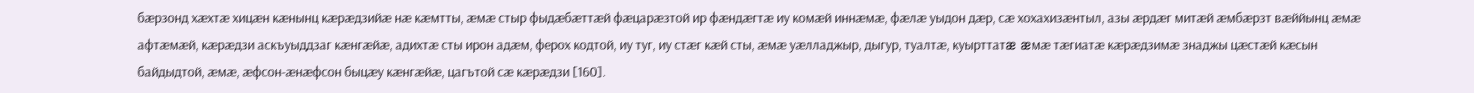бæрзонд хæхтæ хицæн кæнынц кæрæдзийæ нæ кæмтты, æмæ стыр фыдæбæттæй фæцарæзтой ир фæндæгтæ иу комæй иннæмæ, фæлæ уыдон дæр, сæ хохахизæнтыл, азы æрдæг митæй æмбæрзт вæййынц æмæ афтæмæй, кæрæдзи аскъуыддзаг кæнгæйæ, адихтæ сты ирон адæм, ферох кодтой, иу туг, иу стæг кæй сты, æмæ уæлладжыр, дыгур, туалтæ, куырттатæ æмæ тæгиатæ кæрæдзимæ знаджы цæстæй кæсын байдыдтой, æмæ, æфсон-æнæфсон быцæу кæнгæйæ, цагътой сæ кæрæдзи [160].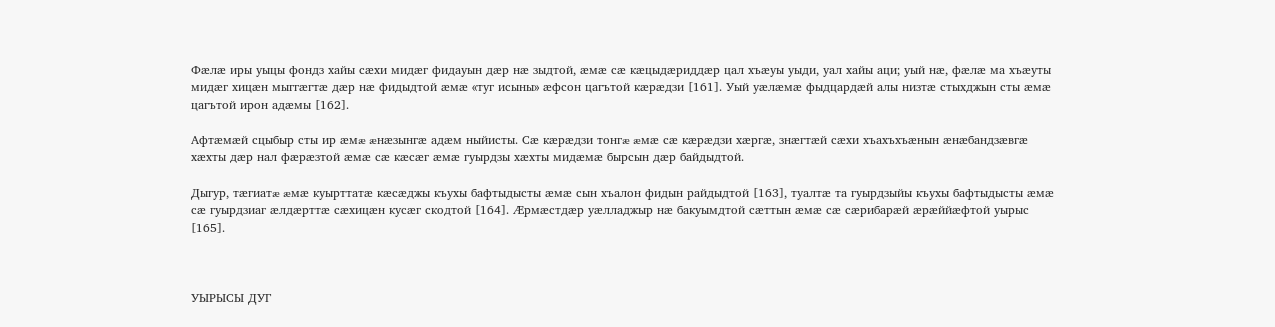Фæлæ иры уыцы фондз хайы сæхи мидæг фидауын дæр нæ зыдтой, æмæ сæ кæцыдæриддæр цал хъæуы уыди, уал хайы аци; уый нæ, фæлæ ма хъæуты мидæг хицæн мыггæгтæ дæр нæ фидыдтой æмæ «туг исыны» æфсон цагътой кæрæдзи [161]. Уый уæлæмæ фыдцардæй алы низтæ стыхджын сты æмæ цагътой ирон адæмы [162].

Афтæмæй сцыбыр сты ир æмæ æнæзынгæ адæм ныйисты. Сæ кæрæдзи тонгæ æмæ сæ кæрæдзи хæргæ, знæгтæй сæхи хъахъхъæнын æнæбандзæвгæ хæхты дæр нал фæрæзтой æмæ сæ кæсæг æмæ гуырдзы хæхты мидæмæ бырсын дæр байдыдтой.

Дыгур, тæгиатæ æмæ куырттатæ кæсæджы къухы бафтыдысты æмæ сын хъалон фидын райдыдтой [163], туалтæ та гуырдзыйы къухы бафтыдысты æмæ сæ гуырдзиаг æлдæрттæ сæхицæн кусæг скодтой [164]. Æрмæстдæр уæлладжыр нæ бакуымдтой сæттын æмæ сæ сæрибарæй æрæййæфтой уырыс [165].



УЫРЫСЫ ДУГ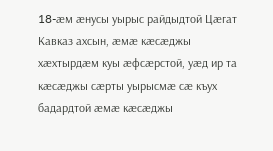18-æм æнусы уырыс райдыдтой Цæгат Кавказ ахсын, æмæ кæсæджы хæхтырдæм куы æфсæрстой, уæд ир та кæсæджы сæрты уырысмæ сæ къух бадардтой æмæ кæсæджы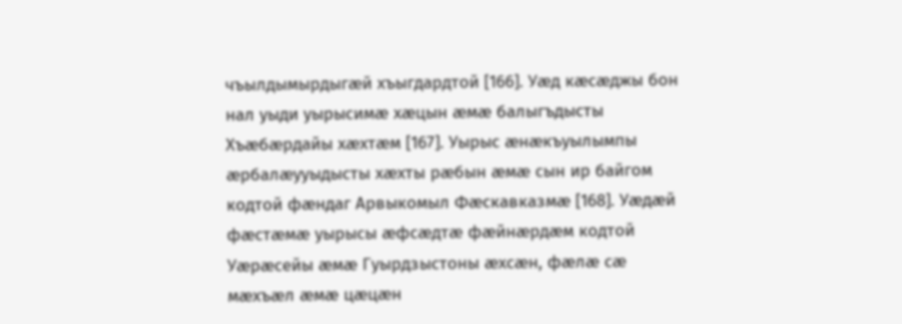чъылдымырдыгæй хъыгдардтой [166]. Уæд кæсæджы бон нал уыди уырысимæ хæцын æмæ балыгъдысты Хъæбæрдайы хæхтæм [167]. Уырыс æнæкъуылымпы æрбалæууыдысты хæхты рæбын æмæ сын ир байгом кодтой фæндаг Арвыкомыл Фæскавказмæ [168]. Уæдæй фæстæмæ уырысы æфсæдтæ фæйнæрдæм кодтой Уæрæсейы æмæ Гуырдзыстоны æхсæн, фæлæ сæ мæхъæл æмæ цæцæн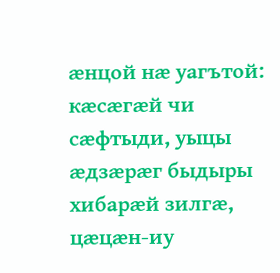æнцой нæ уагътой: кæсæгæй чи сæфтыди, уыцы æдзæрæг быдыры хибарæй зилгæ, цæцæн-иу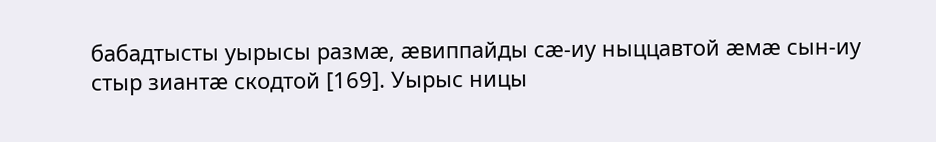бабадтысты уырысы размæ, æвиппайды сæ-иу ныццавтой æмæ сын-иу стыр зиантæ скодтой [169]. Уырыс ницы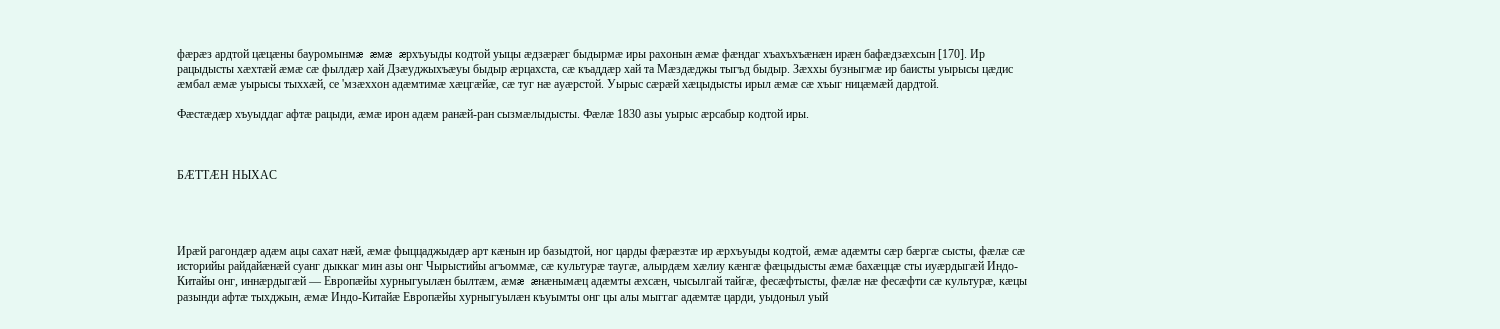фæрæз ардтой цæцæны бауромынмæ æмæ æрхъуыды кодтой уыцы æдзæрæг быдырмæ иры рахонын æмæ фæндаг хъахъхъæнæн ирæн бафæдзæхсын [170]. Ир рацыдысты хæхтæй æмæ сæ фылдæр хай Дзæуджыхъæуы быдыр æрцахста, сæ къаддæр хай та Мæздæджы тыгъд быдыр. Зæххы бузныгмæ ир баисты уырысы цæдис æмбал æмæ уырысы тыххæй, се 'мзæххон адæмтимæ хæцгæйæ, сæ туг нæ ауæрстой. Уырыс сæрæй хæцыдысты ирыл æмæ сæ хъыг ницæмæй дардтой.

Фæстæдæр хъуыддаг афтæ рацыди, æмæ ирон адæм ранæй-ран сызмæлыдысты. Фæлæ 1830 азы уырыс æрсабыр кодтой иры.



БÆТТÆН НЫХАС




Ирæй рагондæр адæм ацы сахат нæй, æмæ фыццаджыдæр арт кæнын ир базыдтой, ног царды фæрæзтæ ир æрхъуыды кодтой, æмæ адæмты сæр бæргæ сысты, фæлæ сæ историйы райдайæнæй суанг дыккаг мин азы онг Чырыстийы агъоммæ, сæ культурæ таугæ, алырдæм хæлиу кæнгæ фæцыдысты æмæ бахæццæ сты иуæрдыгæй Индо-Китайы онг, иннæрдыгæй — Европæйы хурныгуылæн былтæм, æмæ æнæнымæц адæмты æхсæн, чысылгай тайгæ, фесæфтысты, фæлæ нæ фесæфти сæ культурæ, кæцы разынди афтæ тыхджын, æмæ Индо-Китайæ Европæйы хурныгуылæн къуымты онг цы алы мыггаг адæмтæ царди, уыдоныл уый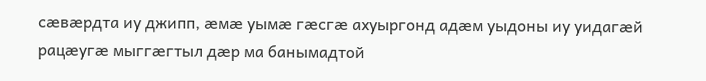сæвæрдта иу джипп, æмæ уымæ гæсгæ ахуыргонд адæм уыдоны иу уидагæй рацæугæ мыггæгтыл дæр ма банымадтой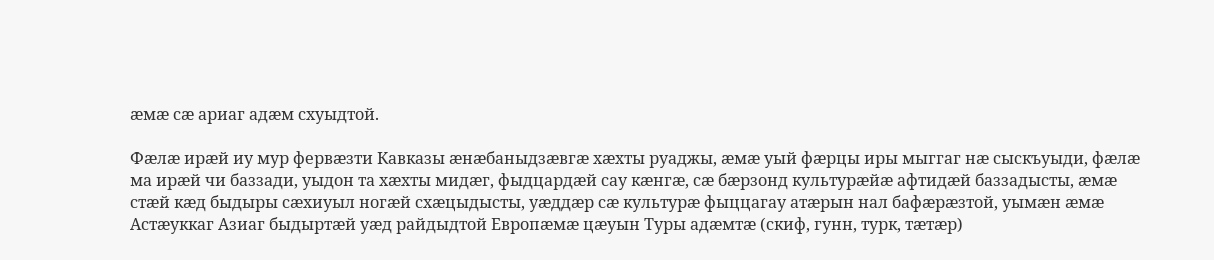æмæ сæ ариаг адæм схуыдтой.

Фæлæ ирæй иу мур фервæзти Кавказы æнæбаныдзæвгæ хæхты руаджы, æмæ уый фæрцы иры мыггаг нæ сыскъуыди, фæлæ ма ирæй чи баззади, уыдон та хæхты мидæг, фыдцардæй сау кæнгæ, сæ бæрзонд культурæйæ афтидæй баззадысты, æмæ стæй кæд быдыры сæхиуыл ногæй схæцыдысты, уæддæр сæ культурæ фыццагау атæрын нал бафæрæзтой, уымæн æмæ Астæуккаг Азиаг быдыртæй уæд райдыдтой Европæмæ цæуын Туры адæмтæ (скиф, гунн, турк, тæтæр)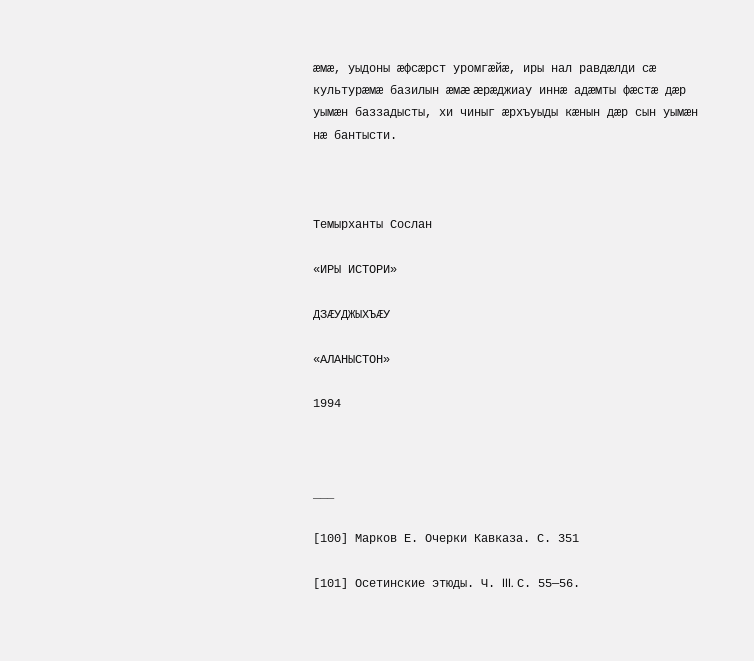æмæ, уыдоны æфсæрст уромгæйæ, иры нал равдæлди сæ культурæмæ базилын æмæ æрæджиау иннæ адæмты фæстæ дæр уымæн баззадысты, хи чиныг æрхъуыды кæнын дæр сын уымæн нæ бантысти.



Темырханты Сослан

«ИРЫ ИСТОРИ»

ДЗÆУДЖЫХЪÆУ

«АЛАНЫСТОН»

1994



___

[100] Марков Е. Очерки Кавказа. С. 351

[101] Осетинские этюды. Ч. III. С. 55—56.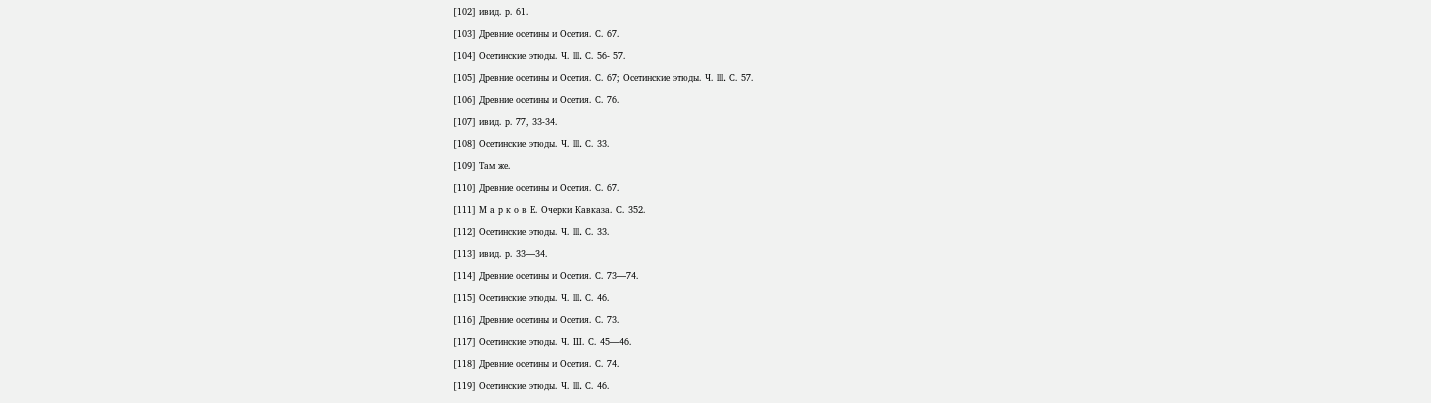[102] ивид. р. 61.

[103] Древние осетины и Осетия. С. 67.

[104] Осетинские этюды. Ч. III. С. 56- 57.

[105] Древние осетины и Осетия. С. 67; Осетинские этюды. Ч. III. С. 57.

[106] Древние осетины и Осетия. С. 76.

[107] ивид. р. 77, 33-34.

[108] Осетинские этюды. Ч. III. С. 33.

[109] Там же.

[110] Древние осетины и Осетия. С. 67.

[111] М а р к о в Е. Очерки Кавказа. С. 352.

[112] Осетинские этюды. Ч. III. С. 33.

[113] ивид. р. 33—34.

[114] Древние осетины и Осетия. С. 73—74.

[115] Осетинские этюды. Ч. III. С. 46.

[116] Древние осетины и Осетия. С. 73.

[117] Осетинские этюды. Ч. Ш. С. 45—46.

[118] Древние осетины и Осетия. С. 74.

[119] Осетинские этюды. Ч. III. С. 46.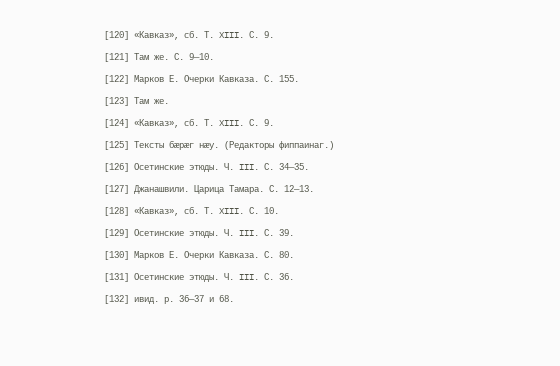[120] «Кавказ», сб. Т. XIII. С. 9.

[121] Там же. С. 9—10.

[122] Марков Е. Очерки Кавказа. С. 155.

[123] Там же.

[124] «Кавказ», сб. Т. XIII. С. 9.

[125] Тексты бæрæг нæу. (Редакторы фиппаинаг.)

[126] Осетинские этюды. Ч. III. С. 34—35.

[127] Джанашвили. Царица Тамара. С. 12—13.

[128] «Кавказ», сб. Т. XIII. С. 10.

[129] Осетинские этюды. Ч. III. С. 39.

[130] Марков Е. Очерки Кавказа. С. 80.

[131] Осетинские этюды. Ч. III. С. 36.

[132] ивид. р. 36—37 и 68.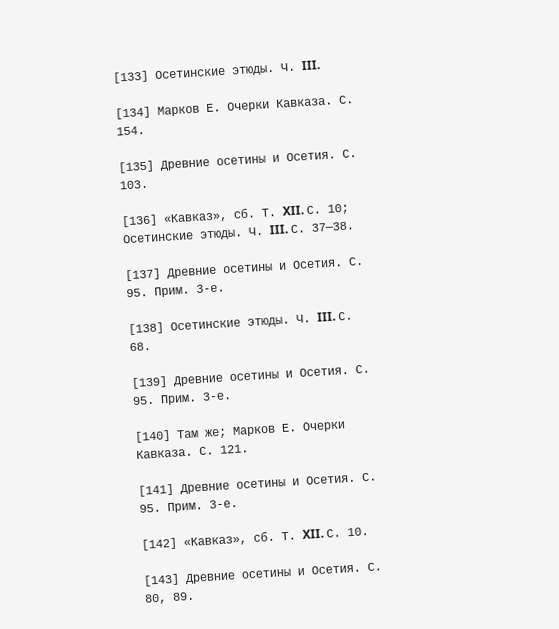[133] Осетинские этюды. Ч. III.

[134] Марков Е. Очерки Кавказа. С. 154.

[135] Древние осетины и Осетия. С. 103.

[136] «Кавказ», сб. Т. XII. С. 10; Осетинские этюды. Ч. III. С. 37—38.

[137] Древние осетины и Осетия. С. 95. Прим. 3-е.

[138] Осетинские этюды. Ч. III. С. 68.

[139] Древние осетины и Осетия. С. 95. Прим. 3-е.

[140] Там же; Марков Е. Очерки Кавказа. С. 121.

[141] Древние осетины и Осетия. С. 95. Прим. 3-е.

[142] «Кавказ», сб. Т. XII. С. 10.

[143] Древние осетины и Осетия. С. 80, 89.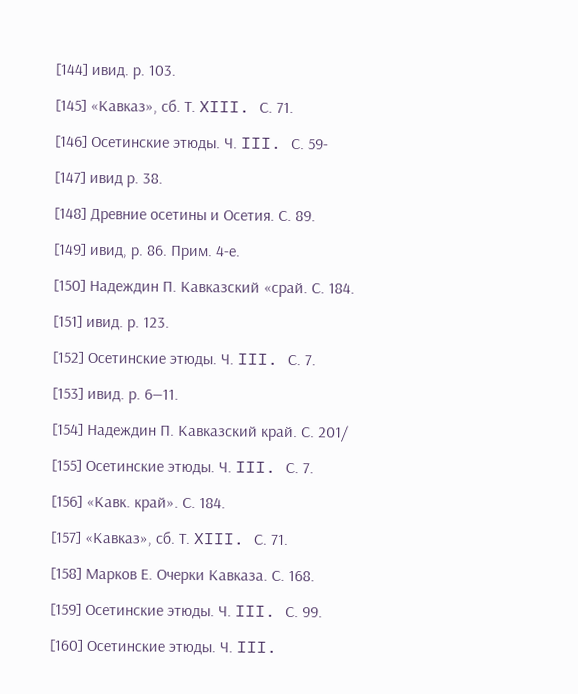[144] ивид. р. 103.

[145] «Кавказ», сб. Т. XIII. С. 71.

[146] Осетинские этюды. Ч. III. С. 59-

[147] ивид р. 38.

[148] Древние осетины и Осетия. С. 89.

[149] ивид, р. 86. Прим. 4-е.

[150] Надеждин П. Кавказский «срай. С. 184.

[151] ивид. р. 123.

[152] Осетинские этюды. Ч. III. С. 7.

[153] ивид. р. 6—11.

[154] Надеждин П. Кавказский край. С. 201/

[155] Осетинские этюды. Ч. III. С. 7.

[156] «Кавк. край». С. 184.

[157] «Кавказ», сб. Т. XIII. С. 71.

[158] Марков Е. Очерки Кавказа. С. 168.

[159] Осетинские этюды. Ч. III. С. 99.

[160] Осетинские этюды. Ч. III.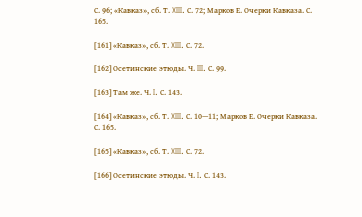С. 96; «Кавказ», сб. Т. XIII. С. 72; Марков Е. Очерки Кавказа. С. 165.

[161] «Кавказ», сб. Т. XIII. С. 72.

[162] Осетинские этюды. Ч. III. С. 99.

[163] Там же. Ч. I. С. 143.

[164] «Кавказ», сб. Т. XIII. С. 10—11; Марков Е. Очерки Кавказа. С. 165.

[165] «Кавказ», сб. Т. XIII. С. 72.

[166] Осетинские этюды. Ч. I. С. 143.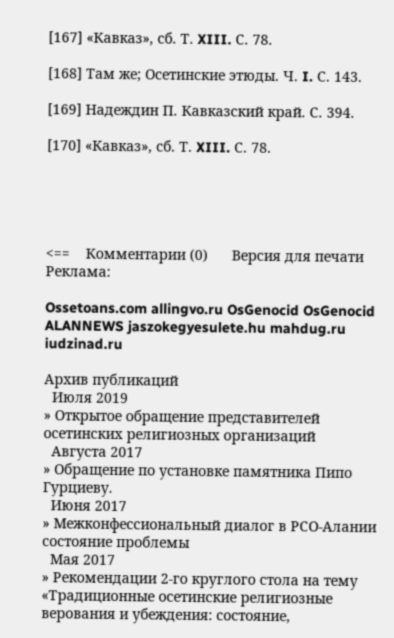[167] «Кавказ», сб. Т. XIII. С. 78.

[168] Там же; Осетинские этюды. Ч. I. С. 143.

[169] Надеждин П. Кавказский край. С. 394.

[170] «Кавказ», сб. Т. XIII. С. 78.





<==    Комментарии (0)      Версия для печати
Реклама:

Ossetoans.com allingvo.ru OsGenocid OsGenocid ALANNEWS jaszokegyesulete.hu mahdug.ru iudzinad.ru

Архив публикаций
  Июля 2019
» Открытое обращение представителей осетинских религиозных организаций
  Августа 2017
» Обращение по установке памятника Пипо Гурциеву.
  Июня 2017
» Межконфессиональный диалог в РСО-Алании состояние проблемы
  Мая 2017
» Рекомендации 2-го круглого стола на тему «Традиционные осетинские религиозные верования и убеждения: состояние,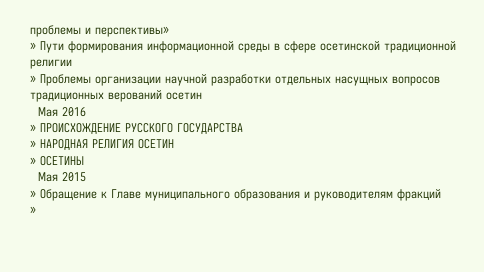проблемы и перспективы»
» Пути формирования информационной среды в сфере осетинской традиционной религии
» Проблемы организации научной разработки отдельных насущных вопросов традиционных верований осетин
  Мая 2016
» ПРОИСХОЖДЕНИЕ РУССКОГО ГОСУДАРСТВА
» НАРОДНАЯ РЕЛИГИЯ ОСЕТИН
» ОСЕТИНЫ
  Мая 2015
» Обращение к Главе муниципального образования и руководителям фракций
»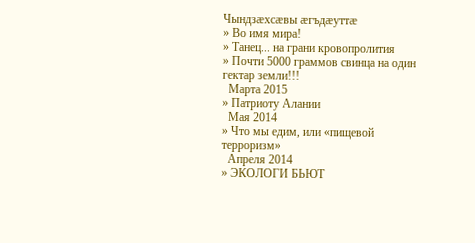Чындзӕхсӕвы ӕгъдӕуттӕ
» Во имя мира!
» Танец... на грани кровопролития
» Почти 5000 граммов свинца на один гектар земли!!!
  Марта 2015
» Патриоту Алании
  Мая 2014
» Что мы едим, или «пищевой терроризм»
  Апреля 2014
» ЭКОЛОГИ БЬЮТ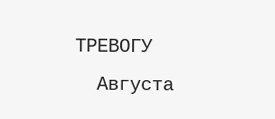ТРЕВОГУ
  Августа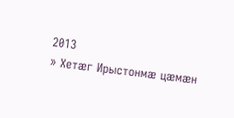2013
» Хетӕг Ирыстонмӕ цӕмӕн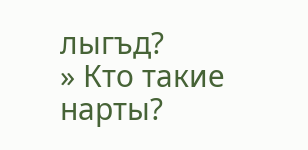лыгъд?
» Кто такие нарты?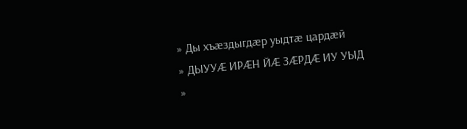» Ды хъæздыгдæр уыдтæ цардæй
» ДЫУУӔ ИРӔН ЙӔ ЗӔРДӔ ИУ УЫД
»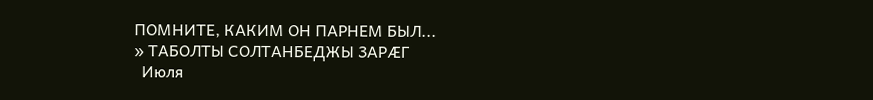ПОМНИТЕ, КАКИМ ОН ПАРНЕМ БЫЛ...
» ТАБОЛТЫ СОЛТАНБЕДЖЫ 3АРӔГ
  Июля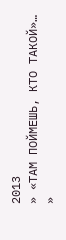2013
» «ТАМ ПОЙМЕШЬ, КТО ТАКОЙ»…
»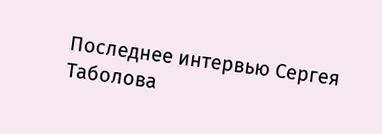Последнее интервью Сергея Таболова